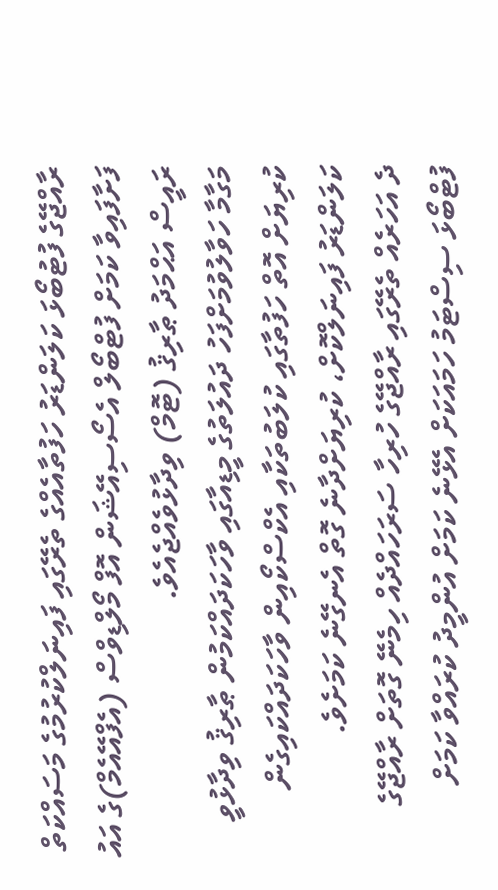ރާއްޖޭގެ ފުޓުބޯޅަ ކަލަންޑަރު ހަފުތާއެއްގެ ތެރޭގައި ފައިނަލްކުރުމުގެ މަސައްކަތް ފަށާފައިވާ ކަމަށް ފުޓްބޯލް އެސޯސިއޭޝަން އޮފް މޯލްޑިވްސް (އެފްއޭއެމް)ގެ އައު ރައީސް އަޙްމަދު ޠާރިޤު (ޓޮމް) ވިދާޅުވެއްޖެއެވެ.
މަގާމާ ހަވާލުވުމަށްފަހު ދައުލަތުގެ މީޑިއާގައި ވާހަކަދައްކަމުން ޠާރިޤު ވިދާޅުވީ ކުރިޔަށް އޮތް ހަފުތާގައި ކުލަބުތަކާއި އެކްސްކޯއިން ވާހަކަދައްކައިގެން ކަލަންޑަރު ފައިނަލްކޮށް، ކުރިޔަށްދާނެ ގޮތް އެނގޭނެ ކަމަށެވެ.
ދެ އަހަރެއް ތެރޭގައި ރާއްޖޭގެ ހުރިހާ ސަރަހައްދެއް ހިމެނޭ ގޮތަށް ރާއްޖޭގެ ފުޓްބޯޅަ ސިސްޓަމު ހަމައަކަށް އެޅޭނެ ކަމަށް އުންމީދު ކުރައްވާ ކަމަށް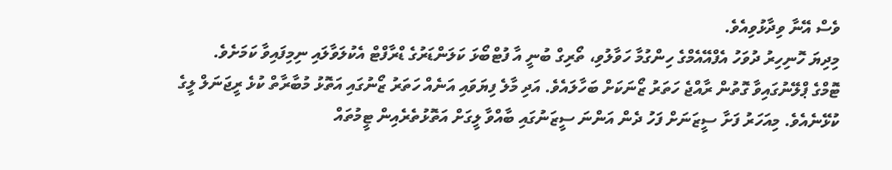ވެސް އޭނާ ވިދާޅުވިއެވެ.
މިދިޔަ ހޮނިހިރު ދުވަހު އެފްއޭއެމްގެ ހިންގުމާ ހަވާލުވި، ތޯރިގް ބުނީ އާ ފުޓްބޯޅަ ކަލަންޑަރުގެ ޑްރާފްޓް އެކުލަވާލައި ނިމިފައިވާ ކަމަށެވެ.
ޓޮމްގެ ޕްލޭނުގައިވާ ގޮތުން ރާއްޖެ ހަތަރު ޒޯނަކަށް ބަހާލައެވެ. އަދި މާލެ ފިޔަވައި އަނެއް ހަތަރު ޒޯނުގައި އަތޮޅު މުބާރާތް ކުޅެ ރީޖަނަލް ލީގެ ކުޅޭނެއެވެ. މިއަހަރު ފަށާ ސީޒަނަށް ފަހު ދެން އަންނަ ސީޒަނުގައި ބާއްވާ ލީގަށް އަތޮޅުތެރެއިން ޓީމުތައް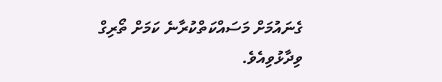ގެނައުމަށް މަސައްކަތްކުރާނެ ކަމަށް ތޯރިގް ވިދާޅުވިއެވެ.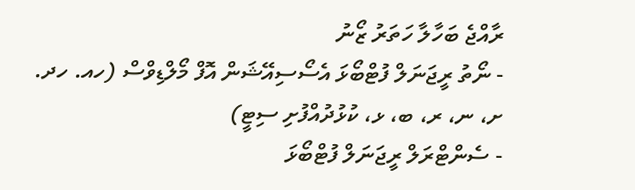ރާއްޖެ ބަހާލާ ހަތަރު ޒޯނު
- ނޯތު ރީޖަނަލް ފުޓްބޯޅަ އެސޯސިއޭޝަން އޮފް މޯލްޑިވްސް (ހއ. ހދ. ށ، ނ، ރ، ބ، ޅ، ކުޅުދުއްފުށި ސިޓީ)
- ސެންޓްރަލް ރީޖަނަލް ފުޓްބޯޅަ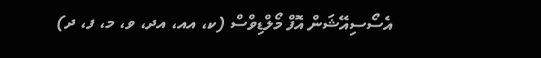އެސޯސިއޭޝަން އޮފް މޯލްޑިވްސް (ކ، އއ، އދ، ވ، މ، ފ، ދ)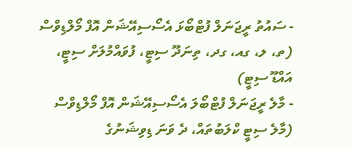- ސައުތު ރީޖަނަލް ފުޓްބޯޅަ އެސޯސިއޭޝަން އޮފް މޯލްޑިވްސް (ތ، ލ، ގއ، ގދ، ތިނަދޫ ސިޓީ، ފުވައްމުލަށް ސިޓީ، އައްޑޫ ސިޓީ)
- މާލެ ރީޖަނަލް ފުޓްބޯލަ އެސޯސިއޭޝަން އޮފް މޯލްޑިވްސް (މާލެ ސިޓީ ކްލަބުތައް، ދެ ވަނަ ޑިވިޝަނުގެ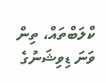ކްލަބްތައް، ތިން ވަނަ ޑިވިޝަނުގެ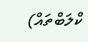ކްލަބްތައް)